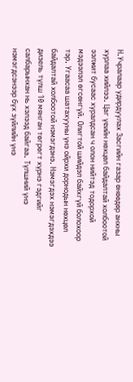Н.Учралаар удирдуулах Засгийн газар өнөөдөр анхны хурлаа хийлээ. Цаг үеийн нөхцөл байдалтай холбоотой ээлжит бусаас хуралдсан ч олон нийтэд тодорхой мэдээлэл өгсөнгүй. Олигтой шийдэл байхгүй болохоор тэр. Угаасаа шатахууны үнэ ойрхи дорнодын нөхцөл байдалтай холбоотой нэмэгдэнэ. Нэмэгдэх нэмэгдэхдээ дизель түлш 10 мянган төгрөгт хүрнэ гэдгийг салбарынхан нь хэлээд байгаа. Түлшний үнэ нэмэгдсэнээр бүх зүйлийн үнэ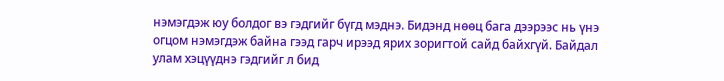нэмэгдэж юу болдог вэ гэдгийг бүгд мэднэ. Бидэнд нөөц бага дээрээс нь үнэ огцом нэмэгдэж байна гээд гарч ирээд ярих зоригтой сайд байхгүй. Байдал улам хэцүүднэ гэдгийг л бид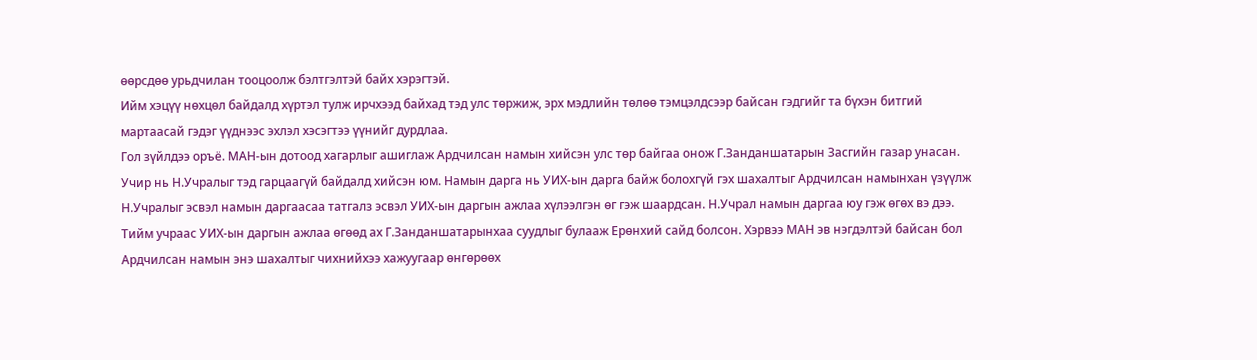өөрсдөө урьдчилан тооцоолж бэлтгэлтэй байх хэрэгтэй.
Ийм хэцүү нөхцөл байдалд хүртэл тулж ирчхээд байхад тэд улс төржиж, эрх мэдлийн төлөө тэмцэлдсээр байсан гэдгийг та бүхэн битгий мартаасай гэдэг үүднээс эхлэл хэсэгтээ үүнийг дурдлаа.
Гол зүйлдээ оръё. МАН-ын дотоод хагарлыг ашиглаж Ардчилсан намын хийсэн улс төр байгаа онож Г.Занданшатарын Засгийн газар унасан. Учир нь Н.Учралыг тэд гарцаагүй байдалд хийсэн юм. Намын дарга нь УИХ-ын дарга байж болохгүй гэх шахалтыг Ардчилсан намынхан үзүүлж Н.Учралыг эсвэл намын даргаасаа татгалз эсвэл УИХ-ын даргын ажлаа хүлээлгэн өг гэж шаардсан. Н.Учрал намын даргаа юу гэж өгөх вэ дээ. Тийм учраас УИХ-ын даргын ажлаа өгөөд ах Г.Занданшатарынхаа суудлыг булааж Ерөнхий сайд болсон. Хэрвээ МАН эв нэгдэлтэй байсан бол Ардчилсан намын энэ шахалтыг чихнийхээ хажуугаар өнгөрөөх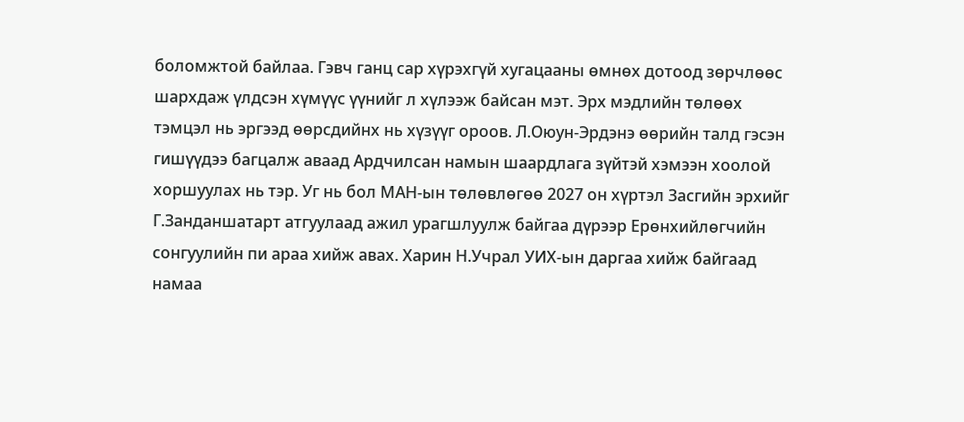боломжтой байлаа. Гэвч ганц сар хүрэхгүй хугацааны өмнөх дотоод зөрчлөөс шархдаж үлдсэн хүмүүс үүнийг л хүлээж байсан мэт. Эрх мэдлийн төлөөх тэмцэл нь эргээд өөрсдийнх нь хүзүүг ороов. Л.Оюун-Эрдэнэ өөрийн талд гэсэн гишүүдээ багцалж аваад Ардчилсан намын шаардлага зүйтэй хэмээн хоолой хоршуулах нь тэр. Уг нь бол МАН-ын төлөвлөгөө 2027 он хүртэл Засгийн эрхийг Г.Занданшатарт атгуулаад ажил урагшлуулж байгаа дүрээр Ерөнхийлөгчийн сонгуулийн пи араа хийж авах. Харин Н.Учрал УИХ-ын даргаа хийж байгаад намаа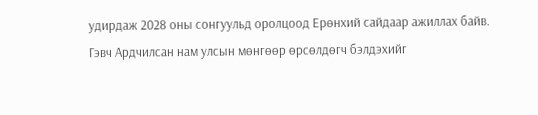удирдаж 2028 оны сонгуульд оролцоод Ерөнхий сайдаар ажиллах байв. Гэвч Ардчилсан нам улсын мөнгөөр өрсөлдөгч бэлдэхийг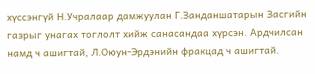хүссэнгүй Н.Учралаар дамжуулан Г.Занданшатарын Засгийн газрыг унагах тоглолт хийж санасандаа хүрсэн. Ардчилсан намд ч ашигтай, Л.Оюун-Эрдэнийн фракцад ч ашигтай.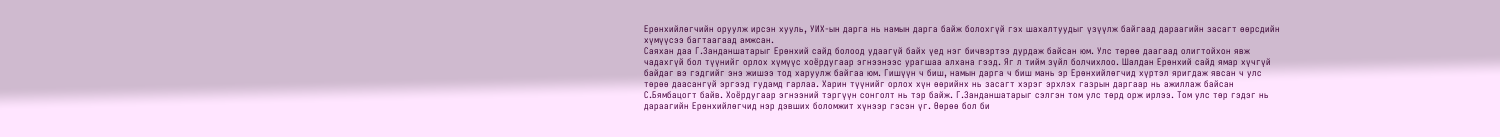Ерөнхийлөгчийн оруулж ирсэн хууль, УИХ-ын дарга нь намын дарга байж болохгүй гэх шахалтуудыг үзүүлж байгаад дараагийн засагт өөрсдийн хүмүүсээ багтаагаад амжсан.
Саяхан даа Г.Занданшатарыг Ерөнхий сайд болоод удаагүй байх үед нэг бичвэртээ дурдаж байсан юм. Улс төрөө даагаад олигтойхон явж чадахгүй бол түүнийг орлох хүмүүс хоёрдугаар эгнээнээс урагшаа алхана гээд. Яг л тийм зүйл болчихлоо. Шалдан Ерөнхий сайд ямар хүчгүй байдаг вэ гэдгийг энэ жишээ тод харуулж байгаа юм. Гишүүн ч биш, намын дарга ч биш мань эр Ерөнхийлөгчид хүртэл яригдаж явсан ч улс төрөө даасангүй эргээд гудамд гарлаа. Харин түүнийг орлох хүн өөрийнх нь засагт хэрэг эрхлэх газрын даргаар нь ажиллаж байсан С.Бямбацогт байв. Хоёрдугаар эгнээний тэргүүн сонголт нь тэр байж. Г.Занданшатарыг сэлгэн том улс төрд орж ирлээ. Том улс төр гэдэг нь дараагийн Ерөнхийлөгчид нэр дэвших боломжит хүнээр гэсэн үг. Өөрөө бол би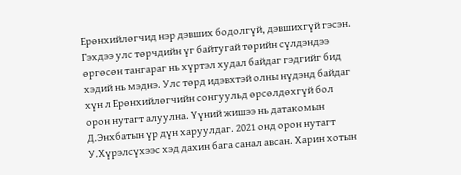Ерөнхийлөгчид нэр дэвших бодолгүй, дэвшихгүй гэсэн. Гэхдээ улс төрчдийн үг байтугай төрийн сүлдэндээ өргөсөн тангараг нь хүртэл худал байдаг гэдгийг бид хэдий нь мэднэ. Улс төрд идэвхтэй олны нүдэнд байдаг хүн л Ерөнхийлөгчийн сонгуульд өрсөлдөхгүй бол орон нутагт алуулна. Үүний жишээ нь датакомын Д.Энхбатын үр дүн харуулдаг. 2021 онд орон нутагт У.Хүрэлсүхээс хэд дахин бага санал авсан. Харин хотын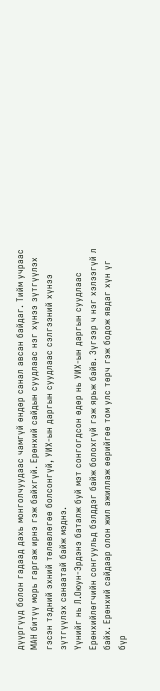дүүргүүд болон гадаад дахь монголчуудаас чамгүй өндөр санал авсан байдаг. Тийм учраас МАН битүү морь гаргаж ирнэ гэж байхгүй. Ерөнхий сайдын суудлаас нэг хүнээ зүтгүүлэх гэсэн тэдний эхний төлөвлөгөө болсонгүй, УИХ-ын даргын суудлаас сэлгээний хүнээ зүтгүүлэх санаатай байж мэднэ.
Үүнийг нь Л.Оюун-Эрдэнэ баталж буй мэт сонгогдсон өдөр нь УИХ-ын даргын суудлаас Ерөнхийлөгчийн сонгуульд бэлддэг байж болохгүй гэж ярьж байв. Зүгээр ч нэг хэлээгүй л байх. Ерөнхий сайдаар олон жил ажиллаж өөрийгөө том улс төрч гэж бодож явдаг хүн үг бүр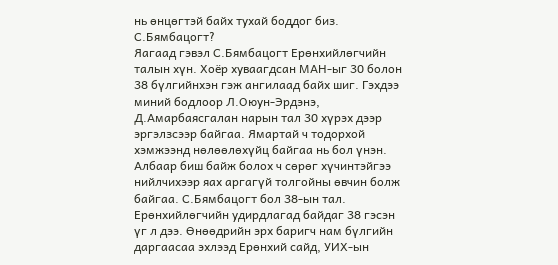нь өнцөгтэй байх тухай боддог биз.
С.Бямбацогт?
Яагаад гэвэл С.Бямбацогт Ерөнхийлөгчийн талын хүн. Хоёр хуваагдсан МАН-ыг 30 болон 38 бүлгийнхэн гэж ангилаад байх шиг. Гэхдээ миний бодлоор Л.Оюун-Эрдэнэ, Д.Амарбаясгалан нарын тал 30 хүрэх дээр эргэлзсээр байгаа. Ямартай ч тодорхой хэмжээнд нөлөөлөхүйц байгаа нь бол үнэн. Албаар биш байж болох ч сөрөг хүчинтэйгээ нийлчихээр яах аргагүй толгойны өвчин болж байгаа. С.Бямбацогт бол 38-ын тал. Ерөнхийлөгчийн удирдлагад байдаг 38 гэсэн үг л дээ. Өнөөдрийн эрх баригч нам бүлгийн даргаасаа эхлээд Ерөнхий сайд, УИХ-ын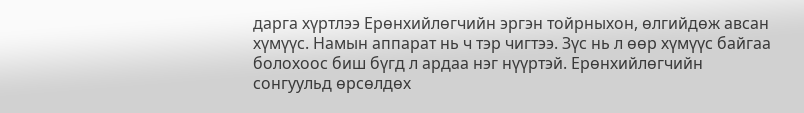дарга хүртлээ Ерөнхийлөгчийн эргэн тойрныхон, өлгийдөж авсан хүмүүс. Намын аппарат нь ч тэр чигтээ. Зүс нь л өөр хүмүүс байгаа болохоос биш бүгд л ардаа нэг нүүртэй. Ерөнхийлөгчийн сонгуульд өрсөлдөх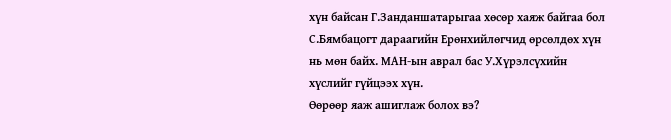хүн байсан Г.Занданшатарыгаа хөсөр хаяж байгаа бол С.Бямбацогт дараагийн Ерөнхийлөгчид өрсөлдөх хүн нь мөн байх. МАН-ын аврал бас У.Хүрэлсүхийн хүслийг гүйцээх хүн.
Өөрөөр яаж ашиглаж болох вэ?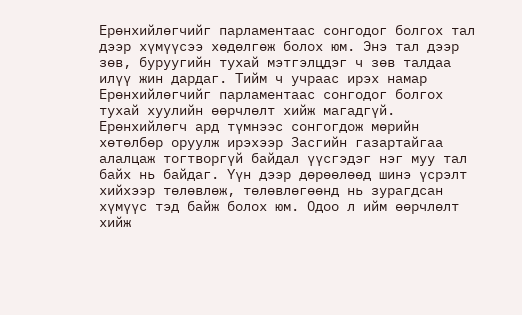Ерөнхийлөгчийг парламентаас сонгодог болгох тал дээр хүмүүсээ хөдөлгөж болох юм. Энэ тал дээр зөв, буруугийн тухай мэтгэлцдэг ч зөв талдаа илүү жин дардаг. Тийм ч учраас ирэх намар Ерөнхийлөгчийг парламентаас сонгодог болгох тухай хуулийн өөрчлөлт хийж магадгүй. Ерөнхийлөгч ард түмнээс сонгогдож мөрийн хөтөлбөр оруулж ирэхээр Засгийн газартайгаа алалцаж тогтворгүй байдал үүсгэдэг нэг муу тал байх нь байдаг. Үүн дээр дөрөөлөөд шинэ үсрэлт хийхээр төлөвлөж, төлөвлөгөөнд нь зурагдсан хүмүүс тэд байж болох юм. Одоо л ийм өөрчлөлт хийж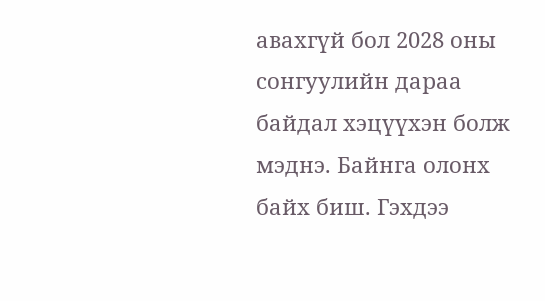авахгүй бол 2028 оны сонгуулийн дараа байдал хэцүүхэн болж мэднэ. Байнга олонх байх биш. Гэхдээ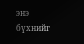энэ бүхнийг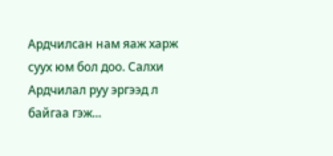Ардчилсан нам яаж харж суух юм бол доо. Салхи Ардчилал руу эргээд л байгаа гэж...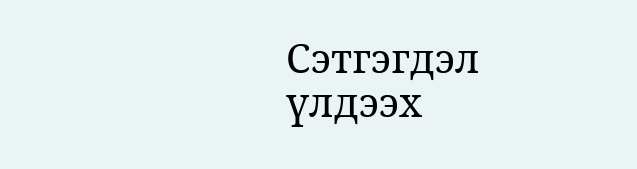Сэтгэгдэл үлдээх